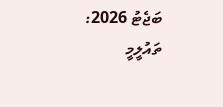ބަޖެޓު 2026: ތައުލީމީ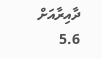ދާއިރާއަށް 5.6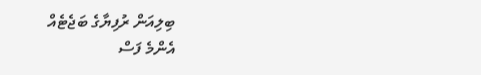ބިލިއަން ރުފިޔާގެ ބަޖެޓެއް
އެންމެ ފަސް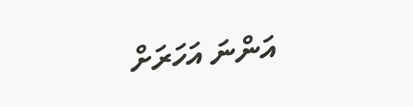އަންނަ އަހަރަށް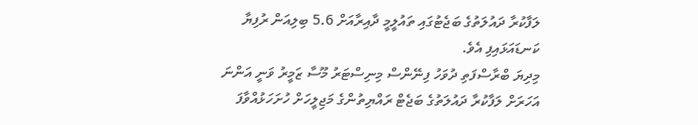ލަފާކުރާ ދައުލަތުގެ ބަޖެޓުގައި ތައުލީމީ ދާއިރާއަށް 5.6 ބިލިއަން ރުފިޔާ ކަނޑައަޅައިފި އެވެ.
މިދިޔަ ބްރާސްފަތި ދުވަހު ފިނޭންސް މިނިސްޓަރު މޫސާ ޒަމީރު ވަނީ އަންނަ އަހަރަށް ލަފާކުރާ ދައުލަތުގެ ބަޖެޓް ރައްޔިތުންގެ މަޖިލީހަށް ހުށަހަޅުއްވާފަ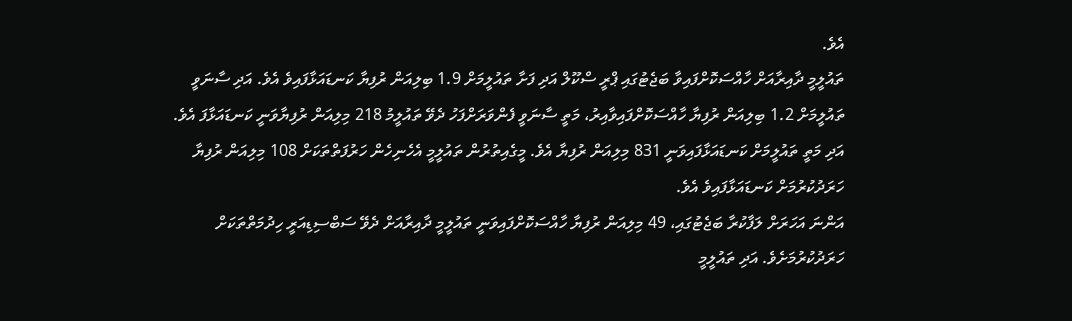އެވެ.
ތައުލީމީ ދާއިރާއަށް ހާއްސަކޮށްފައިވާ ބަޖެޓުގައި ޕްރީ ސްކޫލް އަދި ފަށާ ތައުލީމަށް 1.9 ބިލިއަން ރުފިޔާ ކަނޑައަޅާފައިވެ އެވެ. އަދި ސާނަވީ ތައުލީމަށް 1.2 ބިލިއަން ރުފިޔާ ހާއްސަކޮށްފައިވާއިރު، މަތީ ސާނަވީ ފެންވަރަށްފަހު ދެވޭ ތައުލީމު 218 މިލިއަން ރުފިޔާވަނީ ކަނޑައަޅާފަ އެވެ. އަދި މަތީ ތައުލީމަށް ކަނޑައަޅާފައިވަނީ 831 މިލިއަން ރުފިޔާ އެވެ. މީގެއިތުރުން ތައުލީމީ އެހެނިހެން ހަރުފަތްތަކަށް 108 މިލިއަން ރުފިޔާ ހަރަދުކުރުމަށް ކަނޑައަޅާފައިވެ އެވެ.
އަންނަ އަހަރަށް ލަފާކުރާ ބަޖެޓުގައި، 49 މިލިއަން ރުފިޔާ ހާއްސަކޮށްފައިވަނީ ތައުލީމީ ދާއިރާއަށް ދެވޭ ސަބްސިޑިއަރީ ހިދުމަތްތަކަށް ހަރަދުކުރުމަށެވެ. އަދި ތައުލީމީ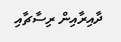ދާއިރާއިން ރިސާޗާއި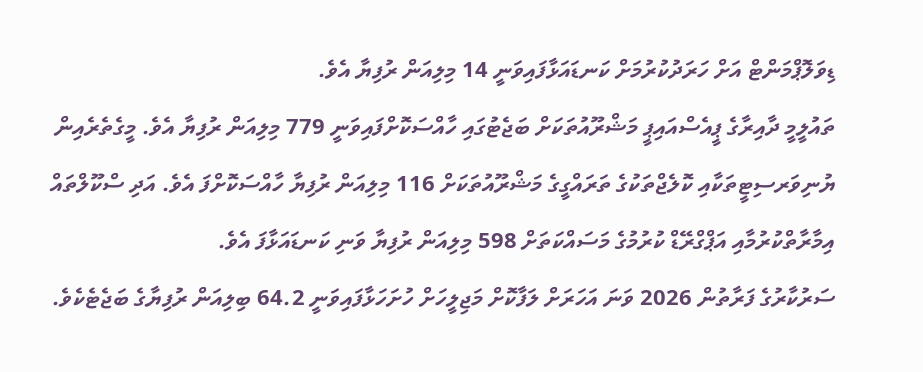ޑިވަލޮޕްމަންޓް އަށް ހަރަދުކުރުމަށް ކަނޑައަޅާފައިވަނީ 14 މިލިއަން ރުފިޔާ އެވެ.
ތައުލީމީ ދާއިރާގެ ޕީއެސްއައިޕީ މަޝްރޫއުތަކަށް ބަޖެޓުގައި ހާއްސަކޮށްފައިވަނީ 779 މިލިއަން ރުފިޔާ އެވެ. މީގެތެރެއިން ޔުނިވަރސިޓީތަކާއި ކޮލެޖްތަކުގެ ތަރައްގީގެ މަޝްރޫއުތަކަށް 116 މިލިއަން ރުފިޔާ ހާއްސަކޮށްފަ އެވެ. އަދި ސްކޫލްތައް އިމާރާތްކުރުމާއި އަޕްގްރޭޑް ކުރުމުގެ މަސައްކަތަށް 598 މިލިއަން ރުފިޔާ ވަނި ކަނޑައަޅާފަ އެވެ.
ސަރުކާރުގެ ފަރާތުން 2026 ވަނަ އަހަރަށް ލަފާކޮށް މަޖިލީހަށް ހުށަހަޅާފައިވަނީ 64.2 ބިލިއަން ރުފިޔާގެ ބަޖެޓެކެވެ.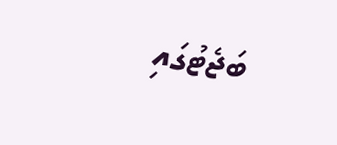ބަޖެޓުގައި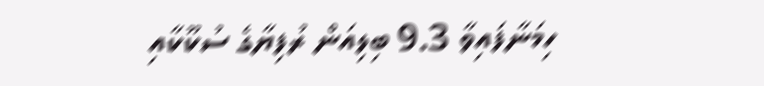ހިމަނާފައިވާ 9.3 ބިލިއަން ރުފިޔާގެ ސުކޫކާއި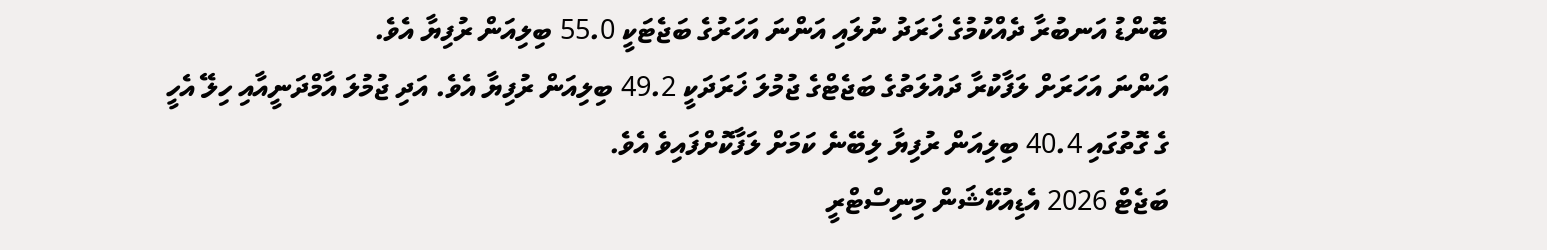ބޮންޑު އަނބުރާ ދެއްކުމުގެ ޚަރަދު ނުލައި އަންނަ އަހަރުގެ ބަޖެޓަކީ 55.0 ބިލިއަން ރުފިޔާ އެވެ.
އަންނަ އަހަރަށް ލަފާކުރާ ދައުލަތުގެ ބަޖެޓްގެ ޖުމުލަ ޚަރަދަކީ 49.2 ބިލިއަން ރުފިޔާ އެވެ. އަދި ޖުމުލަ އާމްދަނީއާއި ހިލޭ އެހީ ގެ ގޮތުގައި 40.4 ބިލިއަން ރުފިޔާ ލިބޭނެ ކަމަށް ލަފާކޮށްފައިވެ އެވެ.
ބަޖެޓް 2026 އެޑިއުކޭޝަން މިނިސްޓްރީ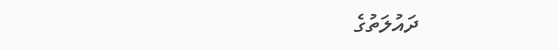ދައުލަތުގެ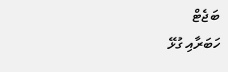ބަޖެޓް
ހަބަރާއި ގުޅޭ